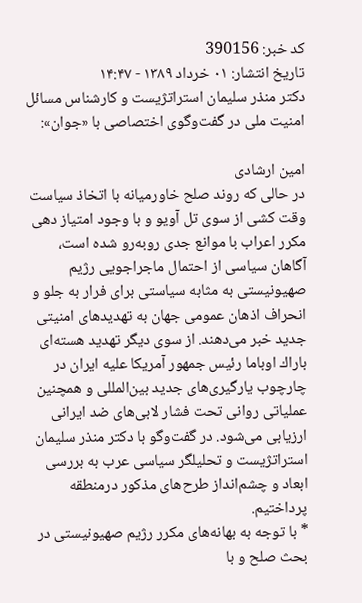کد خبر: 390156
تاریخ انتشار: ۰۱ خرداد ۱۳۸۹ - ۱۴:۴۷
دكتر منذر سلیمان استراتژیست و كارشناس مسائل امنیت ملی در گفت‌وگوی اختصاصی با «جوان»:

امین ارشادی
در حالی كه روند صلح خاورمیانه با اتخاذ سیاست وقت كشی از سوی تل آویو و با وجود امتیاز دهی مكرر اعراب با موانع جدی روبه‌رو شده است، آگاهان سیاسی از احتمال ماجراجویی رژیم صهیونیستی به مثابه سیاستی برای فرار به جلو و انحراف اذهان عمومی جهان به تهدیدهای امنیتی جدید خبر می‌دهند. از سوی دیگر تهدید هسته‌ای باراك اوباما رئیس جمهور آمریكا علیه ایران در چارچوب یارگیری‌های جدید بین‌المللی و همچنین عملیاتی روانی تحت فشار لابی‌های ضد ایرانی ارزیابی می‌شود. در گفت‌وگو با دكتر منذر سلیمان استراتژیست و تحلیلگر سیاسی عرب به بررسی ابعاد و چشم‌انداز طرح‌های مذكور درمنطقه پرداختیم.
* با توجه به بهانه‌های مكرر رژیم صهیونیستی در بحث صلح و با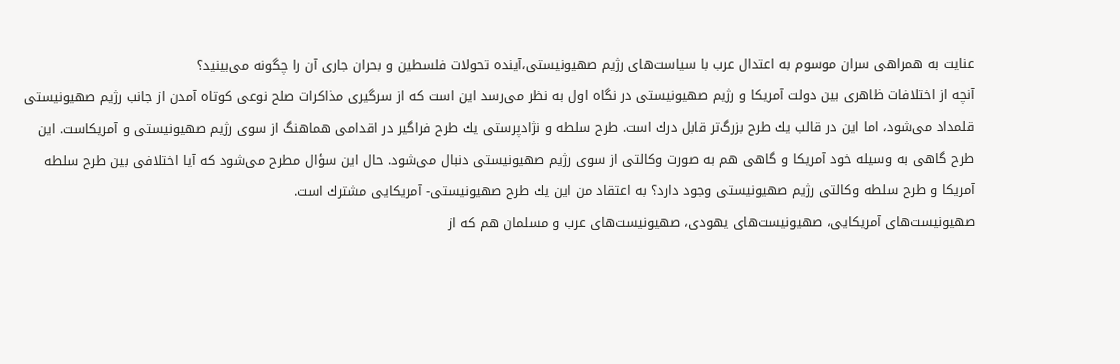عنایت به همراهی سران موسوم به اعتدال عرب با سیاست‌های رژیم صهیونیستی،‌آینده تحولات فلسطین و بحران جاری آن را چگونه می‌بینید؟
آنچه از اختلافات ظاهری بین دولت آمریكا و رژیم صهیونیستی در نگاه اول به نظر می‌رسد این است كه از سرگیری مذاكرات صلح نوعی كوتاه آمدن از جانب رژیم صهیونیستی قلمداد می‌شود، اما این در قالب یك طرح بزرگ‌تر قابل درك است. طرح سلطه و نژادپرستی یك طرح فراگیر در اقدامی هماهنگ از سوی رژیم صهیونیستی و آمریكاست. این طرح گاهی به وسیله خود آمریكا و گاهی هم به صورت وكالتی از سوی رژیم صهیونیستی دنبال می‌شود. حال این سؤال مطرح می‌شود كه آیا اختلافی بین طرح سلطه آمریكا و طرح سلطه وكالتی رژیم صهیونیستی وجود دارد؟ به اعتقاد من این یك طرح صهیونیستی- آمریكایی مشترك است.
صهیونیست‌های آمریكایی، صهیونیست‌های یهودی، صهیونیست‌های عرب و مسلمان هم كه از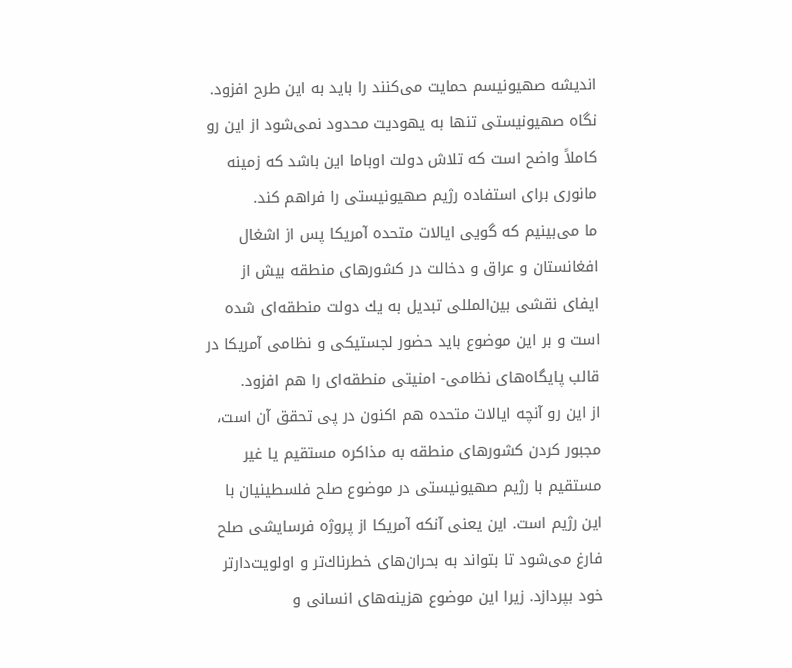اندیشه صهیونیسم حمایت می‌كنند را باید به این طرح افزود. نگاه صهیونیستی تنها به یهودیت محدود نمی‌شود از این رو كاملاً واضح است كه تلاش دولت اوباما این باشد كه زمینه‌ مانوری برای استفاده رژیم صهیونیستی را فراهم كند.
ما می‌بینیم كه گویی ایالات متحده آمریكا پس از اشغال افغانستان و عراق و دخالت در كشورهای منطقه بیش از ایفای نقشی بین‌المللی تبدیل به یك دولت منطقه‌ای شده است و بر این موضوع باید حضور لجستیكی و نظامی آمریكا در قالب پایگاه‌های نظامی- امنیتی منطقه‌ای را هم افزود.
از این رو آنچه ایالات متحده هم اكنون در پی تحقق آن است، مجبور كردن كشورهای منطقه به مذاكره مستقیم یا غیر مستقیم با رژیم صهیونیستی در موضوع صلح فلسطینیان با این رژیم است. این یعنی آنكه آمریكا از پروژه فرسایشی صلح فارغ می‌شود تا بتواند به بحران‌های خطرناك‌تر و اولویت‌دارتر خود بپردازد. زیرا این موضوع هزینه‌های انسانی و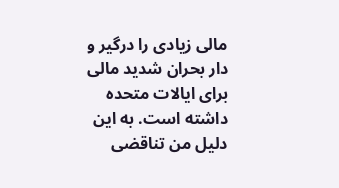مالی زیادی را درگیر و دار بحران شدید مالی برای ایالات متحده داشته است. به این دلیل من تناقضی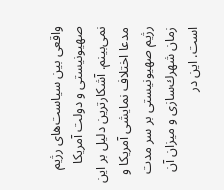واقعی بین سیاست‌های رژیم صهیونیستی و دولت آمریكا نمی‌بینم. آشكارترین دلیل بر این مدعا اختلاف نمایشی آمریكا و رژیم صهیونیستی بر سر مدت زمان شهرك‌سازی و میزان آن است. این در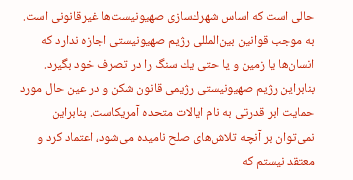حالی است كه اساس شهرك‌سازی صهیونیست‌ها غیرقانونی است. به موجب قوانین بین‌المللی رژیم صهیونیستی اجازه ندارد كه انسان‌ها یا زمین و یا حتی یك سنگ را در تصرف خود بگیرد. بنابراین رژیم صهیونیستی رژیمی قانون شكن و در عین حال مورد حمایت ابر قدرتی به نام ایالات متحده آمریكاست. بنابراین نمی‌توان بر آنچه تلاش‌های صلح نامیده می‌شود، اعتماد كرد و معتقد نیستم كه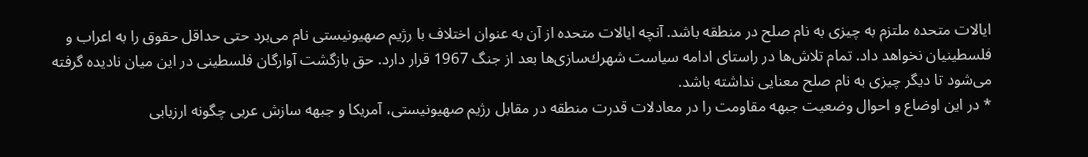ایالات متحده ملتزم به چیزی به نام صلح در منطقه باشد. آنچه ایالات متحده از آن به عنوان اختلاف با رژیم صهیونیستی نام می‌برد حتی حداقل حقوق را به اعراب و فلسطینیان نخواهد داد. تمام تلاش‌ها در راستای ادامه سیاست شهرك‌سازی‌ها بعد از جنگ 1967 قرار دارد. حق بازگشت آوارگان فلسطینی در این میان نادیده گرفته می‌شود تا دیگر چیزی به نام صلح معنایی نداشته باشد.
* در این اوضاع و احوال وضعیت جبهه مقاومت را در معادلات قدرت منطقه در مقابل رژیم صهیونیستی، آمریكا و جبهه سازش عربی چگونه ارزیابی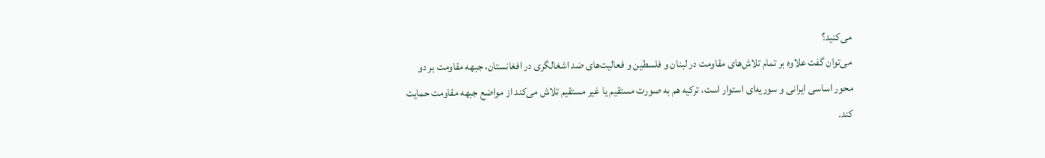می‌كنید؟
می‌توان گفت علاوه بر تمام تلاش‌های مقاومت در لبنان و فلسطین و فعالیت‌های ضد اشغالگری در افغانستان، جبهه مقاومت بر دو محور اساسی ایرانی و سوریه‌ای استوار است، تركیه هم به صورت مستقیم یا غیر مستقیم تلاش می‌كند از مواضع جبهه مقاومت حمایت كند.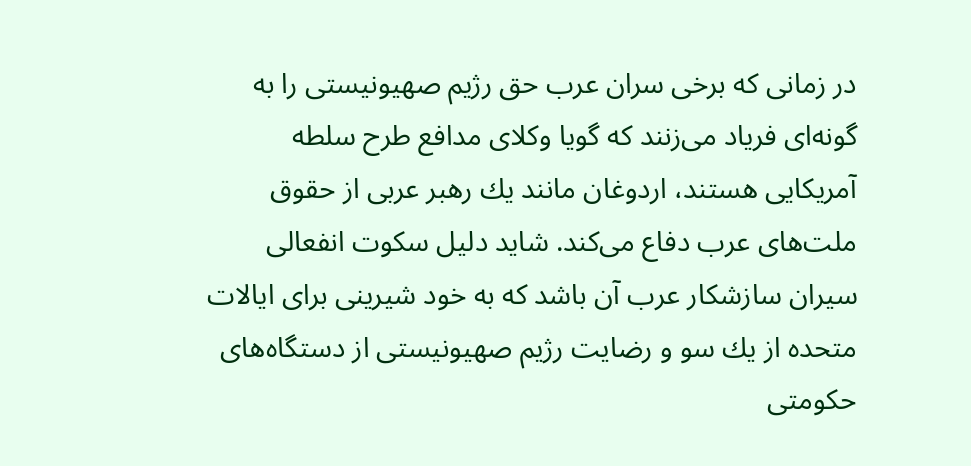در زمانی كه برخی سران عرب حق رژیم صهیونیستی را به گونه‌ای فریاد می‌زنند كه گویا وكلای مدافع طرح سلطه آمریكایی هستند، اردوغان مانند یك رهبر عربی از حقوق ملت‌های عرب دفاع می‌كند. شاید دلیل سكوت انفعالی سیران سازشكار عرب آن باشد كه به خود شیرینی برای ایالات متحده از یك سو و رضایت رژیم صهیونیستی از دستگاه‌های حكومتی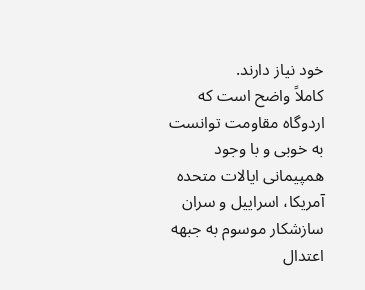خود نیاز دارند.
كاملاً واضح است كه اردوگاه مقاومت توانست به خوبی و با وجود همپیمانی ایالات متحده آمریكا، اسراییل و سران سازشكار موسوم به جبهه اعتدال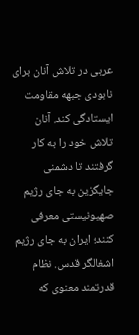عربی در تلاش آنان برای نابودی جبهه مقاومت ایستادگی كند. آنان تلاش خود را به كار گرفتند تا دشمنی جایگزین به جای رژیم صهیونیستی معرفی كنند؛ ایران به جای رژیم اشغالگر قدس. نظام قدرتمند معنوی كه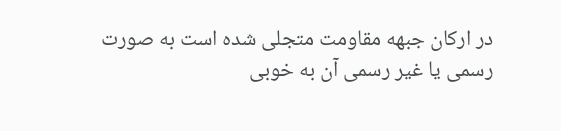در اركان جبهه مقاومت متجلی شده است به صورت رسمی یا غیر رسمی آن به خوبی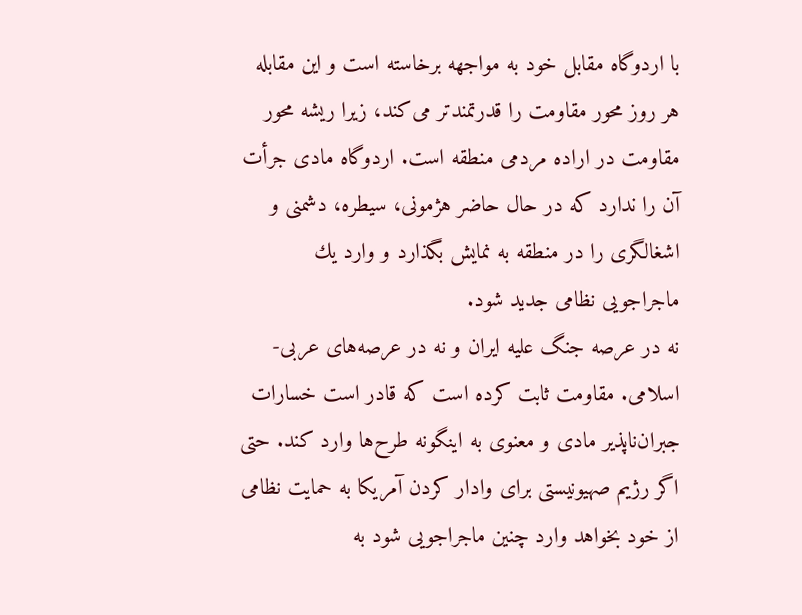با اردوگاه مقابل خود به مواجهه برخاسته است و این مقابله هر روز محور مقاومت را قدرتمندتر می‌كند، زیرا ریشه محور مقاومت در اراده مردمی منطقه است. اردوگاه مادی جرأت آن را ندارد كه در حال حاضر هژمونی، سیطره، دشمنی و اشغالگری را در منطقه به نمایش بگذارد و وارد یك ماجراجویی نظامی جدید شود.
نه در عرصه جنگ علیه ایران و نه در عرصه‌های عربی- اسلامی. مقاومت ثابت كرده است كه قادر است خسارات جبران‌ناپذیر مادی و معنوی به اینگونه طرح‌ها وارد كند. حتی اگر رژیم صهیونیستی برای وادار كردن آمریكا به حمایت نظامی از خود بخواهد وارد چنین ماجراجویی شود به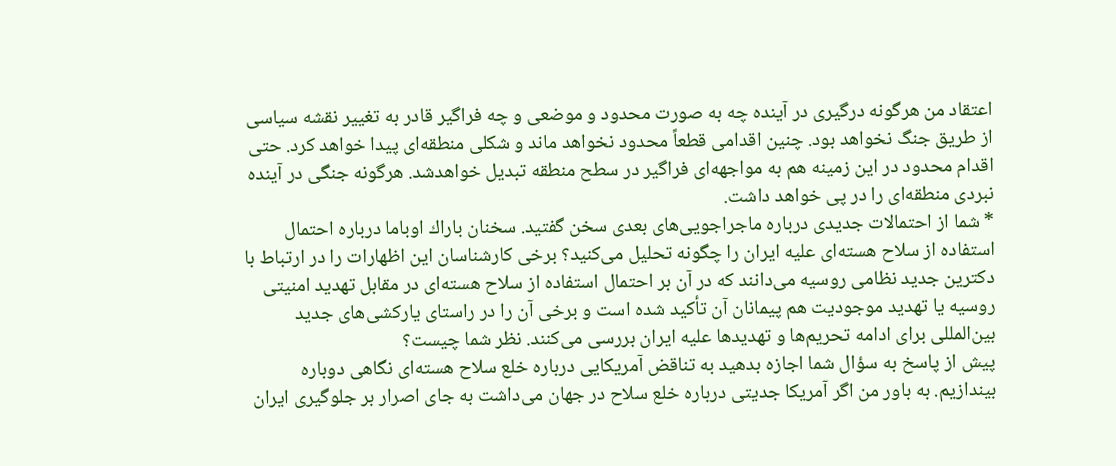اعتقاد من هرگونه درگیری در آینده چه به صورت محدود و موضعی و چه فراگیر قادر به تغییر نقشه سیاسی از طریق جنگ نخواهد بود. چنین اقدامی قطعاً محدود نخواهد ماند و شكلی منطقه‌ای پیدا خواهد كرد. حتی اقدام محدود در این زمینه هم به مواجهه‌ای فراگیر در سطح منطقه تبدیل خواهدشد. هرگونه جنگی در آینده نبردی منطقه‌ای را در پی خواهد داشت.
* شما از احتمالات جدیدی درباره ماجراجویی‌های بعدی سخن گفتید. سخنان باراك اوباما درباره احتمال استفاده از سلاح هسته‌ای علیه ایران را چگونه تحلیل می‌كنید؟ برخی كارشناسان این اظهارات را در ارتباط با دكترین جدید نظامی روسیه می‌دانند كه در آن بر احتمال استفاده از سلاح هسته‌ای در مقابل تهدید امنیتی روسیه یا تهدید موجودیت هم پیمانان آن تأكید شده است و برخی آن را در راستای یاركشی‌های جدید بین‌المللی برای ادامه تحریم‌ها و تهدیدها علیه ایران بررسی می‌كنند. نظر شما چیست؟
پیش از پاسخ به سؤال شما اجازه بدهید به تناقض آمریكایی درباره خلع سلاح هسته‌ای نگاهی دوباره بیندازیم. به باور من اگر آمریكا جدیتی درباره خلع سلاح در جهان می‌داشت به جای اصرار بر جلوگیری ایران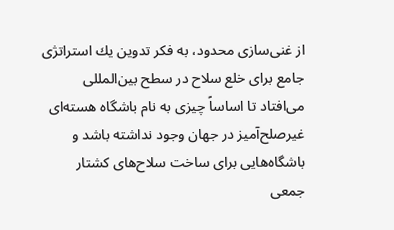از غنی‌سازی محدود،‌ به فكر تدوین یك استراتژی جامع برای خلع سلاح در سطح بین‌المللی می‌افتاد تا اساساً‌ چیزی به نام باشگاه هسته‌ای غیرصلح‌آمیز در جهان وجود نداشته باشد و باشگاه‌هایی برای ساخت سلاح‌های كشتار جمعی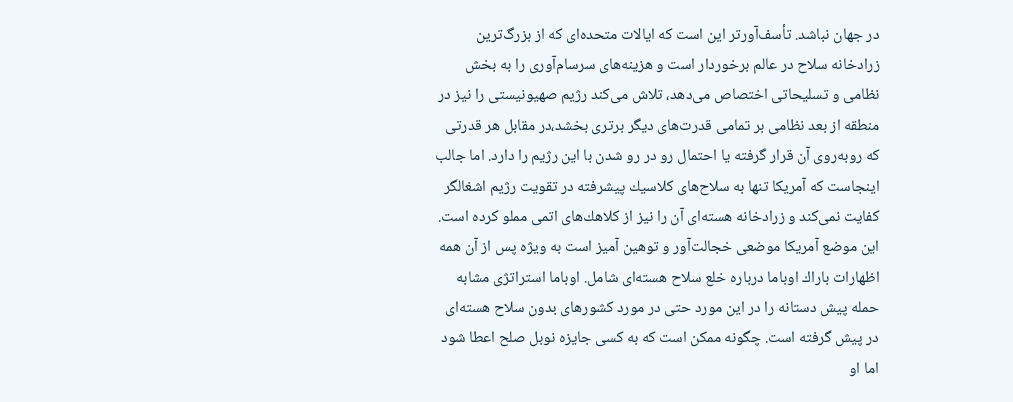در جهان نباشد. تأسف‌آورتر این است كه ایالات متحده‌ای كه از بزرگ‌ترین زرادخانه سلاح در عالم برخوردار است و هزینه‌های سرسام‌آوری را به بخش نظامی و تسلیحاتی اختصاص می‌دهد، تلاش می‌كند رژیم صهیونیستی را نیز در منطقه از بعد نظامی بر تمامی قدرت‌های دیگر برتری بخشد،‌در مقابل هر قدرتی كه روبه‌روی آن قرار گرفته یا احتمال رو در رو شدن با این رژیم را دارد. اما جالب اینجاست كه آمریكا تنها به سلاح‌های كلاسیك پیشرفته در تقویت رژیم اشغالگر كفایت نمی‌كند و زرادخانه هسته‌ای آن را نیز از كلاهك‌های اتمی مملو كرده است. این موضع آمریكا موضعی خجالت‌آور و توهین آمیز است به ویژه پس از آن همه اظهارات باراك اوباما درباره خلع سلاح هسته‌ای شامل. اوباما استراتژی مشابه حمله پیش دستانه را در این مورد حتی در مورد كشورهای بدون سلاح هسته‌ای در پیش گرفته است. چگونه ممكن است كه به كسی جایزه نوبل صلح اعطا شود اما او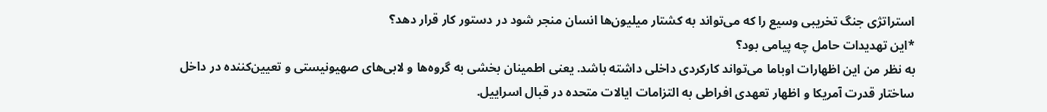استراتژی جنگ تخریبی وسیع را كه می‌تواند به كشتار میلیون‌ها انسان منجر شود در دستور كار قرار دهد؟
*این تهدیدات حامل چه پیامی بود؟
به نظر من این اظهارات اوباما می‌تواند كاركردی داخلی داشته باشد. یعنی اطمینان بخشی به گروه‌ها و لابی‌های صهیونیستی و تعیین‌كننده در داخل ساختار قدرت آمریكا و اظهار تعهدی افراطی به التزامات ایالات متحده در قبال اسراییل.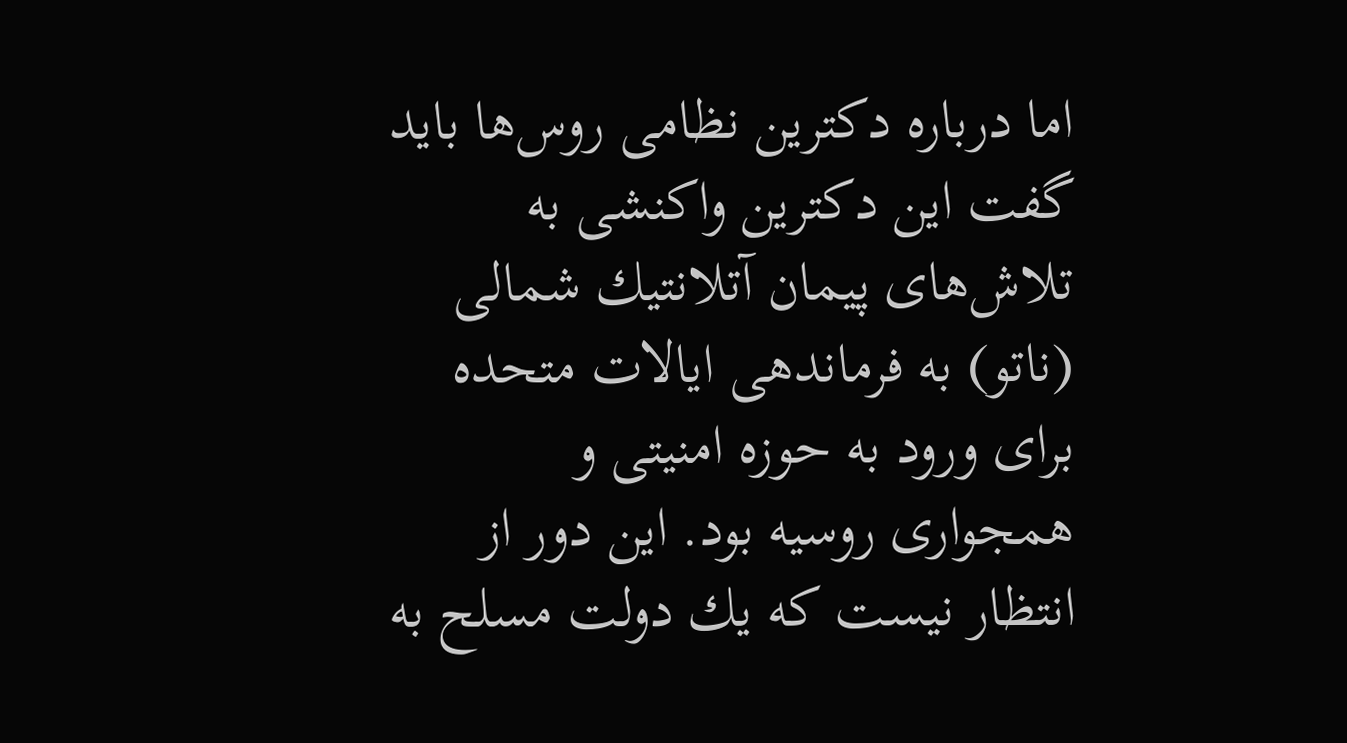اما درباره دكترین نظامی روس‌ها باید گفت این دكترین واكنشی به تلاش‌های پیمان آتلانتیك شمالی (ناتو) به فرماندهی ایالات متحده برای ورود به حوزه امنیتی و همجواری روسیه بود. این دور از انتظار نیست كه یك دولت مسلح به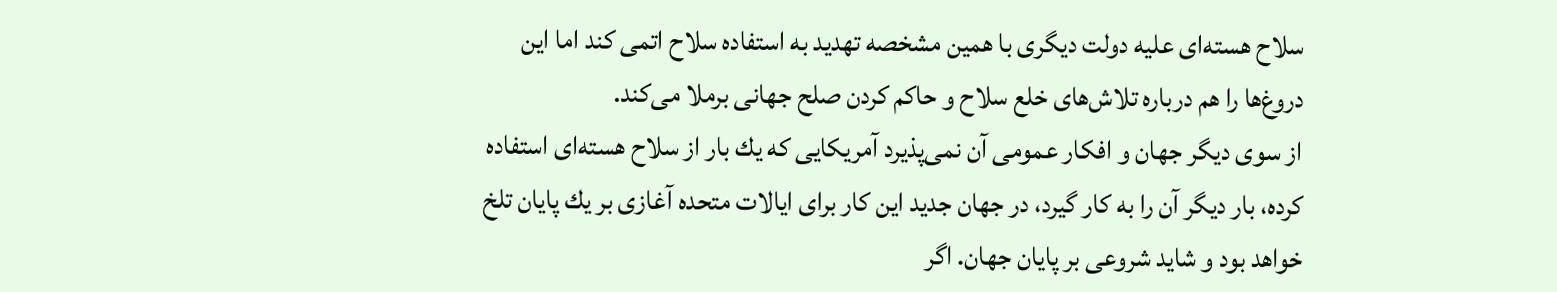سلاح هسته‌ای علیه دولت دیگری با همین مشخصه تهدید به استفاده سلاح اتمی كند اما این دروغ‌ها را هم درباره تلاش‌های خلع سلاح و حاكم كردن صلح جهانی برملا می‌كند.
از سوی دیگر جهان و افكار عمومی آن نمی‌پذیرد آمریكایی كه یك بار از سلاح هسته‌ای استفاده كرده، بار دیگر آن را به كار گیرد،‌ در جهان جدید این كار برای ایالات متحده آغازی بر یك پایان تلخ خواهد بود و شاید شروعی بر پایان جهان. اگر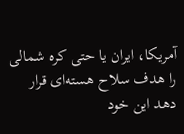آمریكا، ایران یا حتی كره شمالی را هدف سلاح هسته‌ای قرار دهد این خود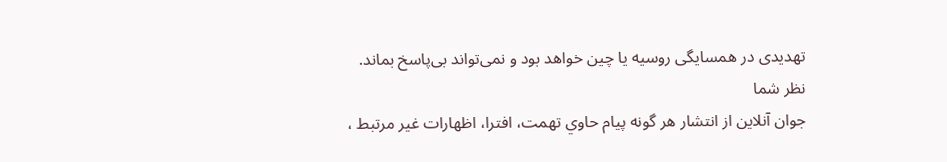تهدیدی در همسایگی روسیه یا چین خواهد بود و نمی‌تواند بی‌پاسخ بماند.
نظر شما
جوان آنلاين از انتشار هر گونه پيام حاوي تهمت، افترا، اظهارات غير مرتبط ،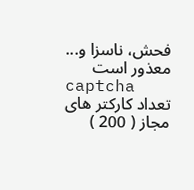فحش، ناسزا و... معذور است
captcha
تعداد کارکتر های مجاز ( 200 )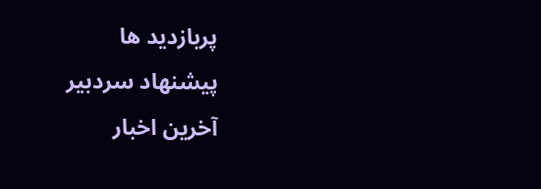پربازدید ها
پیشنهاد سردبیر
آخرین اخبار